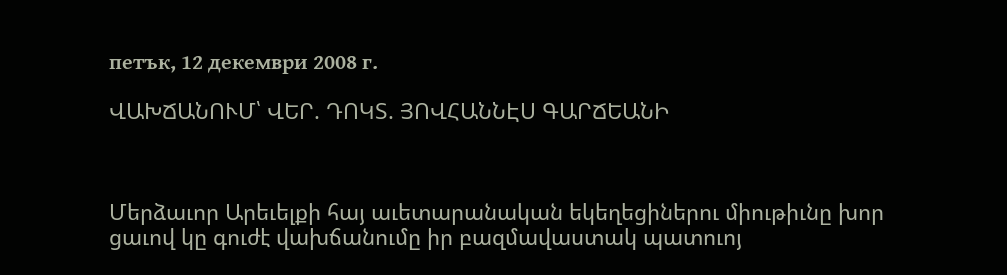петък, 12 декември 2008 г.

ՎԱԽՃԱՆՈՒՄ՝ ՎԵՐ. ԴՈԿՏ. ՅՈՎՀԱՆՆԷՍ ԳԱՐՃԵԱՆԻ



Մերձաւոր Արեւելքի հայ աւետարանական եկեղեցիներու միութիւնը խոր ցաւով կը գուժէ վախճանումը իր բազմավաստակ պատուոյ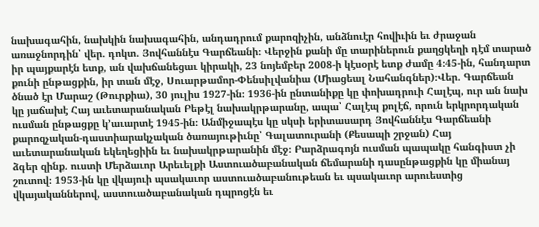նախագահին, նախկին նախագահին, անդադրում քարոզիչին, անձնուէր հովիւին եւ ժրաջան առաջնորդին՝ վեր. դոկտ. Յովհաննէս Գարճեանի։ Վերջին քանի մը տարիներուն քաղցկեղի դէմ տարած իր պայքարէն ետք, ան վախճանեցաւ կիրակի, 23 նոյեմբեր 2008-ի կէսօրէ ետք ժամը 4։45-ին, հանդարտ քունի ընթացքին, իր տան մէջ, Սուարթամոր-Փենսիլվանիա (Միացեալ Նահանգներ)։Վեր. Գարճեան ծնած էր Մարաշ (Թուրքիա), 30 յուլիս 1927-ին։ 1936-ին ընտանիքը կը փոխադրուի Հալէպ, ուր ան նախ կը յաճախէ Հայ աւետարանական Բեթէլ նախակրթարանը, ապա՝ Հալէպ քոլէճ, որուն երկրորդական ուսման ընթացքը կ՚աւարտէ 1945-ին։ Անմիջապէս կը սկսի երիտասարդ Յովհաննէս Գարճեանի քարոզչական-դաստիարակչական ծառայութիւնը՝ Գալատուրանի (Քեսապի շրջան) Հայ աւետարանական եկեղեցիին եւ նախակրթարանին մէջ։ Բարձրագոյն ուսման պապակը հանգիստ չի ձգեր զինք. ուստի Մերձաւոր Արեւելքի Աստուածաբանական ճեմարանի դասընթացքին կը միանայ շուտով։ 1953-ին կը վկայուի պսակաւոր աստուածաբանութեան եւ պսակաւոր արուեստից վկայականներով, աստուածաբանական դպրոցէն եւ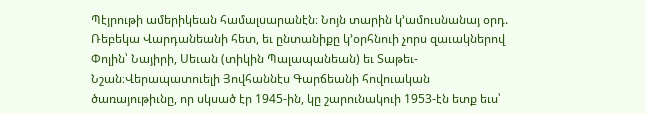Պէյրութի ամերիկեան համալսարանէն։ Նոյն տարին կ՚ամուսնանայ օրդ. Ռեբեկա Վարդանեանի հետ, եւ ընտանիքը կ՚օրհնուի չորս զաւակներով Փոլին՝ Նայիրի, Սեւան (տիկին Պալապանեան) եւ Տաթեւ-Նշան։Վերապատուելի Յովհաննէս Գարճեանի հովուական ծառայութիւնը, որ սկսած էր 1945-ին, կը շարունակուի 1953-էն ետք եւս՝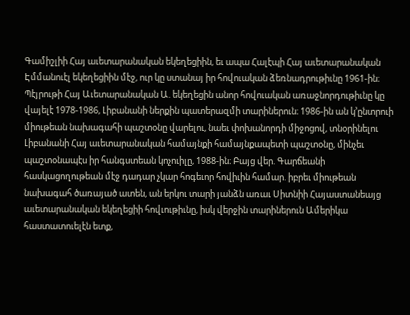Գամիշլիի Հայ աւետարանական եկեղեցիին, եւ ապա Հալէպի Հայ աւետարանական Էմմանուէլ եկեղեցիին մէջ, ուր կը ստանայ իր հովուական ձեռնադրութիւնը 1961-ին։ Պէյրութի Հայ Աւետարանական Ա. եկեղեցին անոր հովուական առաջնորդութիւնը կը վայելէ 1978-1986, Լիբանանի ներքին պատերազմի տարիներուն։ 1986-ին ան կ՚ընտրուի միութեան նախագահի պաշտօնը վարելու, նաեւ փոխանորդի միջոցով, տնօրինելու Լիբանանի Հայ աւետարանական համայնքի համայնքապետի պաշտօնը, մինչեւ պաշտօնապէս իր հանգստեան կոչուիլը, 1988-ին։ Բայց վեր. Գարճեանի հասկացողութեան մէջ դադար չկար հոգեւոր հովիւին համար. իբրեւ միութեան նախագահ ծառայած ատեն, ան երկու տարի յանձն առաւ Սիտնիի Հայաստանեայց աւետարանական եկեղեցիի հովւութիւնը, իսկ վերջին տարիներուն Ամերիկա հաստատուելէն ետք,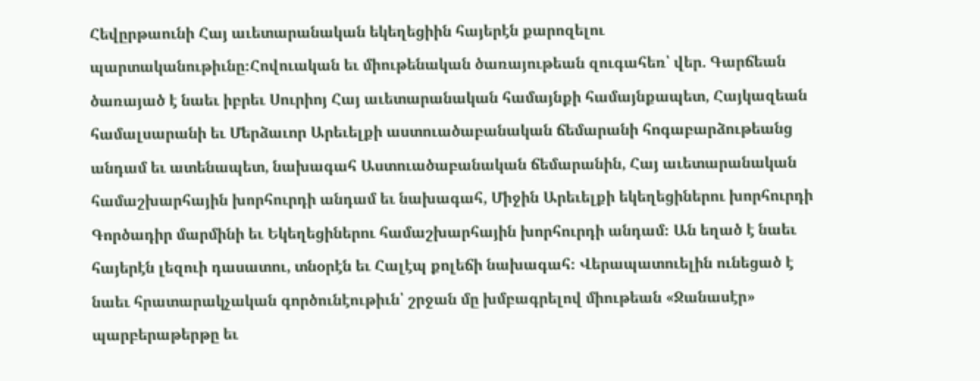Հեվըրթաունի Հայ աւետարանական եկեղեցիին հայերէն քարոզելու պարտականութիւնը։Հովուական եւ միութենական ծառայութեան զուգահեռ՝ վեր. Գարճեան ծառայած է նաեւ իբրեւ Սուրիոյ Հայ աւետարանական համայնքի համայնքապետ, Հայկազեան համալսարանի եւ Մերձաւոր Արեւելքի աստուածաբանական ճեմարանի հոգաբարձութեանց անդամ եւ ատենապետ, նախագահ Աստուածաբանական ճեմարանին, Հայ աւետարանական համաշխարհային խորհուրդի անդամ եւ նախագահ, Միջին Արեւելքի եկեղեցիներու խորհուրդի Գործադիր մարմինի եւ Եկեղեցիներու համաշխարհային խորհուրդի անդամ։ Ան եղած է նաեւ հայերէն լեզուի դասատու, տնօրէն եւ Հալէպ քոլեճի նախագահ։ Վերապատուելին ունեցած է նաեւ հրատարակչական գործունէութիւն՝ շրջան մը խմբագրելով միութեան «Ջանասէր» պարբերաթերթը եւ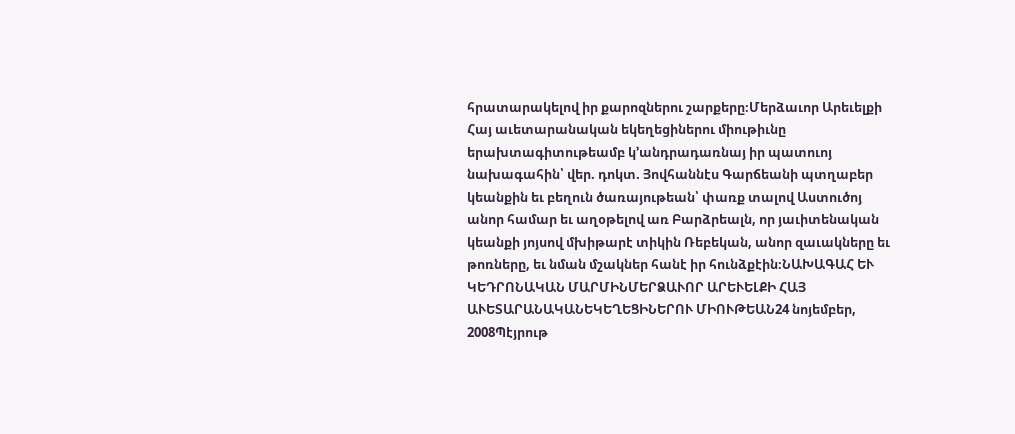հրատարակելով իր քարոզներու շարքերը։Մերձաւոր Արեւելքի Հայ աւետարանական եկեղեցիներու միութիւնը երախտագիտութեամբ կ՚անդրադառնայ իր պատուոյ նախագահին՝ վեր. դոկտ. Յովհաննէս Գարճեանի պտղաբեր կեանքին եւ բեղուն ծառայութեան՝ փառք տալով Աստուծոյ անոր համար եւ աղօթելով առ Բարձրեալն, որ յաւիտենական կեանքի յոյսով մխիթարէ տիկին Ռեբեկան, անոր զաւակները եւ թոռները, եւ նման մշակներ հանէ իր հունձքէին։ՆԱԽԱԳԱՀ ԵՒ ԿԵԴՐՈՆԱԿԱՆ ՄԱՐՄԻՆՄԵՐՁԱՒՈՐ ԱՐԵՒԵԼՔԻ ՀԱՅ ԱՒԵՏԱՐԱՆԱԿԱՆԵԿԵՂԵՑԻՆԵՐՈՒ ՄԻՈՒԹԵԱՆ24 նոյեմբեր, 2008Պէյրութ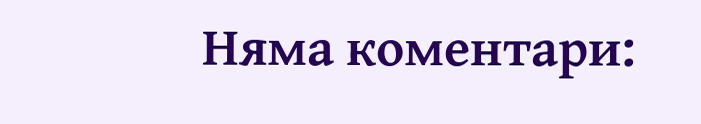Няма коментари: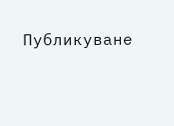Публикуване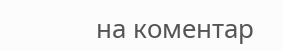на коментар